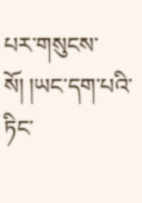པར་གསུངས་སོ། །ཡང་དག་པའི་ཏིང་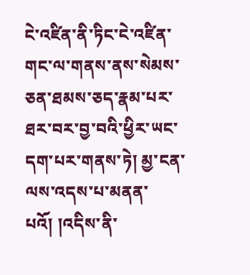ངེ་འཛིན་ནི་ཏིང་ངེ་འཛིན་གང་ལ་གནས་ནས་སེམས་ཅན་ཐམས་ཅད་རྣམ་པར་ཐར་བར་བྱ་བའི་ཕྱིར་ཡང་དག་པར་གནས་ཏེ། མྱ་ངན་ལས་འདས་པ་མནན་པའོ། །འདིས་ནི་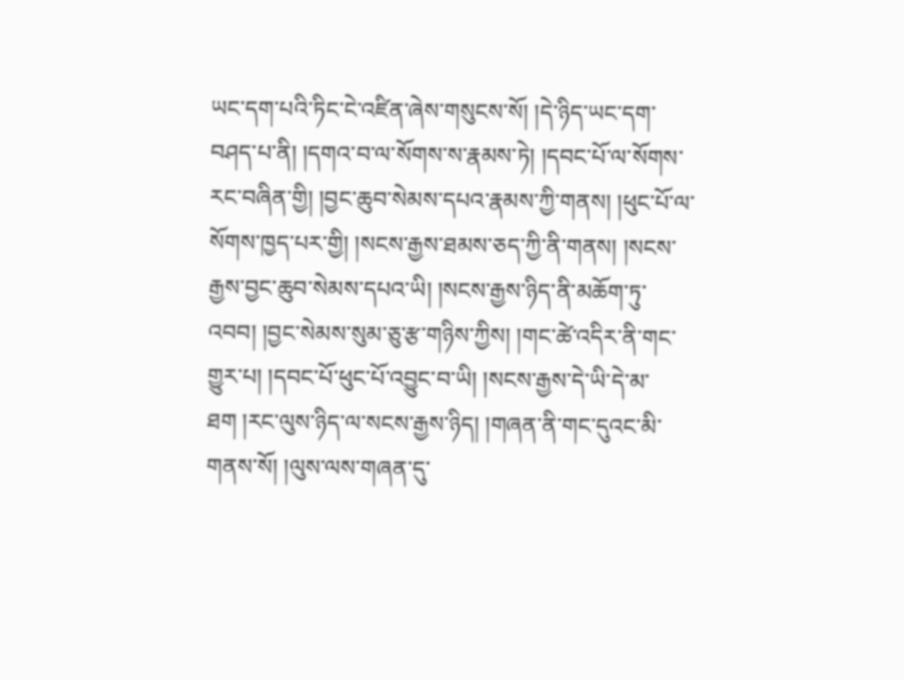ཡང་དག་པའི་ཏིང་ངེ་འཛིན་ཞེས་གསུངས་སོ། །དེ་ཉིད་ཡང་དག་བཤད་པ་ནི། །དགའ་བ་ལ་སོགས་ས་རྣམས་ཏེ། །དབང་པོ་ལ་སོགས་རང་བཞིན་གྱི། །བྱང་ཆུབ་སེམས་དཔའ་རྣམས་ཀྱི་གནས། །ཕུང་པོ་ལ་སོགས་ཁྱད་པར་གྱི། །སངས་རྒྱས་ཐམས་ཅད་ཀྱི་ནི་གནས། །སངས་རྒྱས་བྱང་ཆུབ་སེམས་དཔའ་ཡི། །སངས་རྒྱས་ཉིད་ནི་མཆོག་ཏུ་འབབ། །བྱང་སེམས་སུམ་ཅུ་རྩ་གཉིས་ཀྱིས། །གང་ཚེ་འདིར་ནི་གང་གྱུར་པ། །དབང་པོ་ཕུང་པོ་འབྱུང་བ་ཡི། །སངས་རྒྱས་དེ་ཡི་དེ་མ་ཐག །རང་ལུས་ཉིད་ལ་སངས་རྒྱས་ཉིད། །གཞན་ནི་གང་དུའང་མི་གནས་སོ། །ལུས་ལས་གཞན་དུ་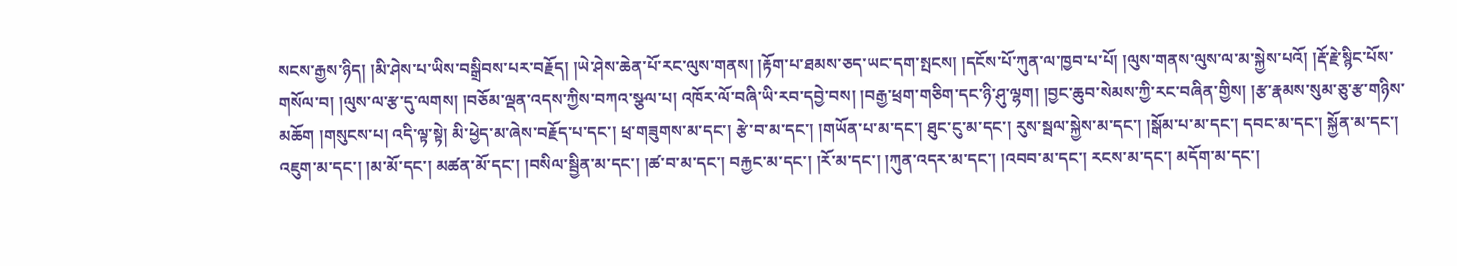སངས་རྒྱས་ཉིད། །མི་ཤེས་པ་ཡིས་བསྒྲིབས་པར་བརྗོད། །ཡེ་ཤེས་ཆེན་པོ་རང་ལུས་གནས། །རྟོག་པ་ཐམས་ཅད་ཡང་དག་སྤངས། །དངོས་པོ་ཀུན་ལ་ཁྱབ་པ་པོ། །ལུས་གནས་ལུས་ལ་མ་སྐྱེས་པའོ། །རྡོ་རྗེ་སྙིང་པོས་གསོལ་བ། །ལུས་ལ་རྩ་དུ་ལགས། །བཅོམ་ལྡན་འདས་ཀྱིས་བཀའ་སྩལ་པ། འཁོར་ལོ་བཞི་ཡི་རབ་དབྱེ་བས། །བརྒྱ་ཕྲག་གཅིག་དང་ཉི་ཤུ་ལྷག། །བྱང་ཆུབ་སེམས་ཀྱི་རང་བཞིན་གྱིས། །རྩ་རྣམས་སུམ་ཅུ་རྩ་གཉིས་མཆོག །གསུངས་པ། འདི་ལྟ་སྟེ། མི་ཕྱེད་མ་ཞེས་བརྗོད་པ་དང་། ཕྲ་གཟུགས་མ་དང་། རྩེ་བ་མ་དང་། །གཡོན་པ་མ་དང་། ཐུང་ངུ་མ་དང་། རུས་སྦལ་སྐྱེས་མ་དང་། །སྒོམ་པ་མ་དང་། དབང་མ་དང་། སྐྱོན་མ་དང་། འཇུག་མ་དང་། །མ་མོ་དང་། མཚན་མོ་དང་། །བསིལ་སྦྱིན་མ་དང་། །ཚ་བ་མ་དང་། བརྐྱང་མ་དང་། །རོ་མ་དང་། །ཀུན་འདར་མ་དང་། །འབབ་མ་དང་། རངས་མ་དང་། མདོག་མ་དང་།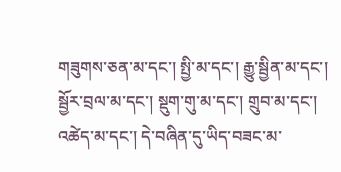གཟུགས་ཅན་མ་དང་། སྤྱི་མ་དང་། རྒྱུ་སྦྱིན་མ་དང་། སྦྱོར་བྲལ་མ་དང་། སྡུག་གུ་མ་དང་། གྲུབ་མ་དང་། འཚེད་མ་དང་། དེ་བཞིན་དུ་ཡིད་བཟང་མ་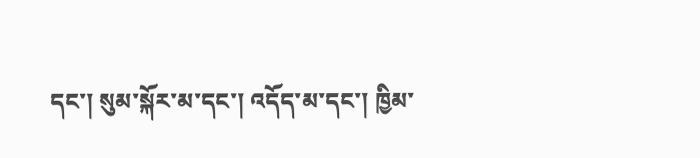དང་། སུམ་སྐོར་མ་དང་། འདོད་མ་དང་། ཁྱིམ་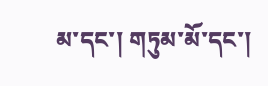མ་དང་། གཏུམ་མོ་དང་།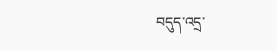བདུད་འདྲ་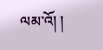ལམ་འོ། །